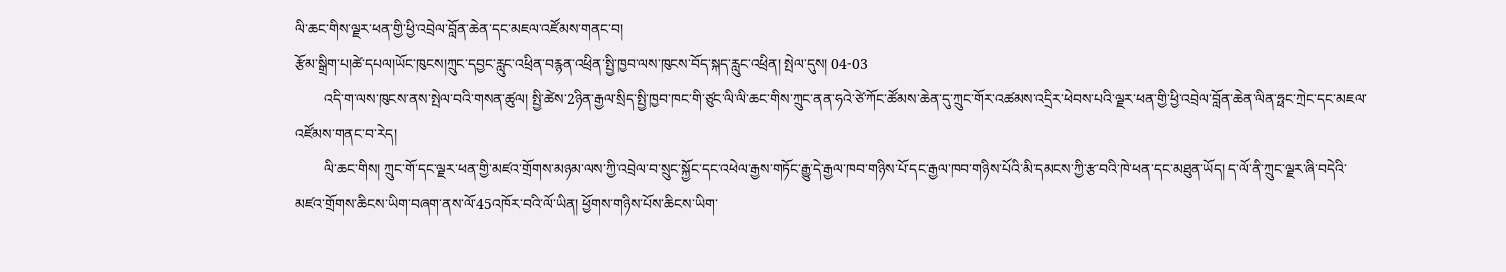ལི་ཆང་གིས་ལྗར་ཕན་གྱི་ཕྱི་འབྲེལ་བློན་ཆེན་དང་མཇལ་འཛོམས་གནང་བ།
རྩོམ་སྒྲིག་པ།ཚེ་དཔལ།ཡོང་ཁུངས།ཀྲུང་དབྱང་རླུང་འཕྲིན་བརྙན་འཕྲིན་སྤྱི་ཁྱབ་ལས་ཁུངས་བོད་སྐད་རླུང་འཕྲིན། སྤེལ་དུས། 04-03
        འདི་ག་ལས་ཁུངས་ནས་སྤེལ་བའི་གསན་ཚུལ། སྤྱི་ཚེས་2ཉིན་རྒྱལ་སྲིད་སྤྱི་ཁྱབ་ཁང་གི་ཙུང་ལི་ལི་ཆང་གིས་ཀྲུང་ནན་ཧའེ་ཙེ་ཀོང་ཚོམས་ཆེན་དུ་ཀྲུང་གོར་འཚམས་འདྲིར་ཕེབས་པའི་ལྗར་ཕན་གྱི་ཕྱི་འབྲེལ་བློན་ཆེན་ལིན་ཧྥང་ཀྲེང་དང་མཇལ་འཛོམས་གནང་བ་རེད།
        ལི་ཆང་གིས། ཀྲུང་གོ་དང་ལྗར་ཕན་གྱི་མཛའ་གྲོགས་མཉམ་ལས་ཀྱི་འབྲེལ་བ་སྲུང་སྐྱོང་དང་འཕེལ་རྒྱས་གཏོང་རྒྱུ་དེ་རྒྱལ་ཁབ་གཉིས་པོ་དང་རྒྱལ་ཁབ་གཉིས་པོའི་མི་དམངས་ཀྱི་རྩ་བའི་ཁེ་ཕན་དང་མཐུན་ཡོད། ད་ལོ་ནི་ཀྲུང་ལྗར་ཞི་བདེའི་མཛའ་གྲོགས་ཆིངས་ཡིག་བཞག་ནས་ལོ་45འཁོར་བའི་ལོ་ཡིན། ཕྱོགས་གཉིས་པོས་ཆིངས་ཡིག་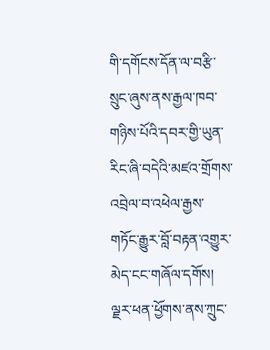གི་དགོངས་དོན་ལ་བརྩི་སྲུང་ཞུས་ནས་རྒྱལ་ཁབ་གཉིས་པོའི་དབར་གྱི་ཡུན་རིང་ཞི་བདེའི་མཛའ་གྲོགས་འབྲེལ་བ་འཕེལ་རྒྱས་གཏོང་རྒྱུར་བློ་བརྟན་འགྱུར་མེད་ངང་གཞོལ་དགོས། ལྗར་ཕན་ཕྱོགས་ནས་ཀྲུང་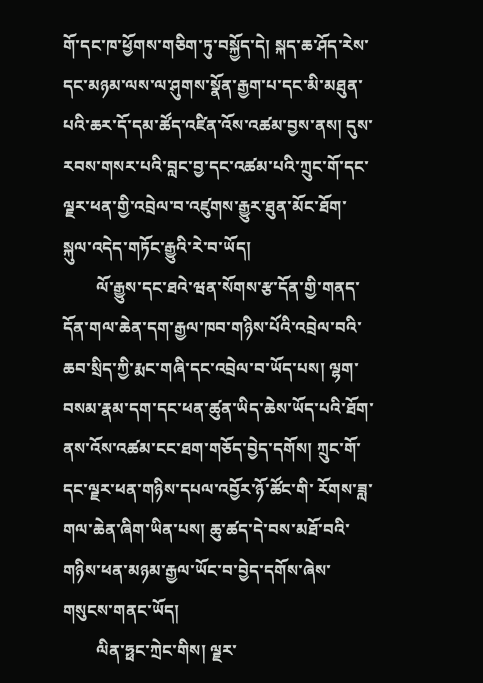གོ་དང་ཁ་ཕྱོགས་གཅིག་ཏུ་བསྐྱོད་དེ། སྐད་ཆ་ཤོད་རེས་དང་མཉམ་ལས་ལ་ཤུགས་སྣོན་རྒྱག་པ་དང་མི་མཐུན་པའི་ཆར་དོ་དམ་ཚོད་འཛིན་འོས་འཚམ་བྱས་ནས། དུས་རབས་གསར་པའི་བླང་བྱ་དང་འཚམ་པའི་ཀྲུང་གོ་དང་ལྗར་ཕན་གྱི་འབྲེལ་བ་འཛུགས་རྒྱུར་ཐུན་མོང་ཐོག་སྐུལ་འདེད་གཏོང་རྒྱུའི་རེ་བ་ཡོད།
        ལོ་རྒྱུས་དང་ཐའེ་ཝན་སོགས་རྩ་དོན་གྱི་གནད་དོན་གལ་ཆེན་དག་རྒྱལ་ཁབ་གཉིས་པོའི་འབྲེལ་བའི་ཆབ་སྲིད་ཀྱི་རྨང་གཞི་དང་འབྲེལ་བ་ཡོད་པས། ལྷག་བསམ་རྣམ་དག་དང་ཕན་ཚུན་ཡིད་ཆེས་ཡོད་པའི་ཐོག་ནས་འོས་འཚམ་ངང་ཐག་གཅོད་བྱེད་དགོས། ཀྲུང་གོ་དང་ལྗར་ཕན་གཉིས་དཔལ་འབྱོར་ཉོ་ཚོང་གི་ རོགས་ཟླ་གལ་ཆེན་ཞིག་ཡིན་པས། ཆུ་ཚད་དེ་བས་མཐོ་བའི་གཉིས་ཕན་མཉམ་རྒྱལ་ཡོང་བ་བྱེད་དགོས་ཞེས་གསུངས་གནང་ཡོད།
        ལིན་ཧྥང་ཀྲེང་གིས། ལྗར་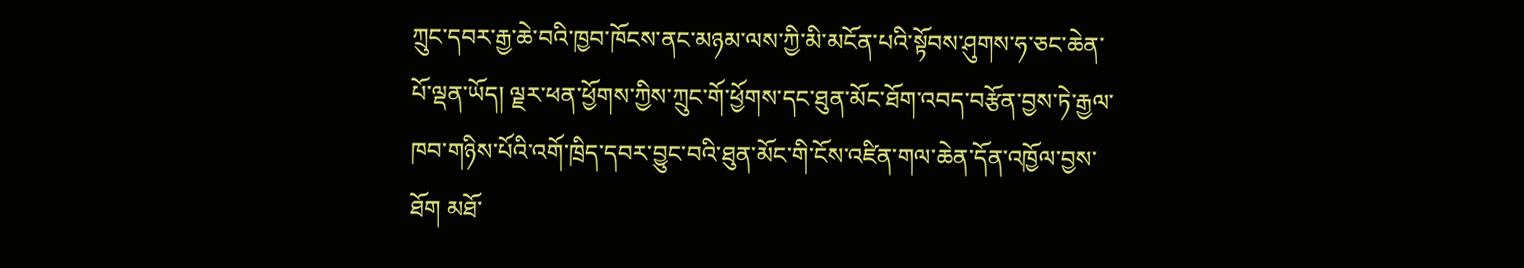ཀྲུང་དབར་རྒྱ་ཆེ་བའི་ཁྱབ་ཁོངས་ནང་མཉམ་ལས་ཀྱི་མི་མངོན་པའི་སྟོབས་ཤུགས་ཧ་ཅང་ཆེན་པོ་ལྡན་ཡོད། ལྗར་ཕན་ཕྱོགས་ཀྱིས་ཀྲུང་གོ་ཕྱོགས་དང་ཐུན་མོང་ཐོག་འབད་བརྩོན་བྱས་ཏེ་རྒྱལ་ཁབ་གཉིས་པོའི་འགོ་ཁྲིད་དབར་བྱུང་བའི་ཐུན་མོང་གི་ངོས་འཛིན་གལ་ཆེན་དོན་འཁྱོལ་བྱས་ཐོག མཐོ་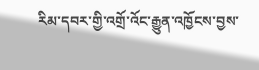རིམ་དབར་གྱི་འགྲོ་འོང་རྒྱུན་འཁྱོངས་བྱས་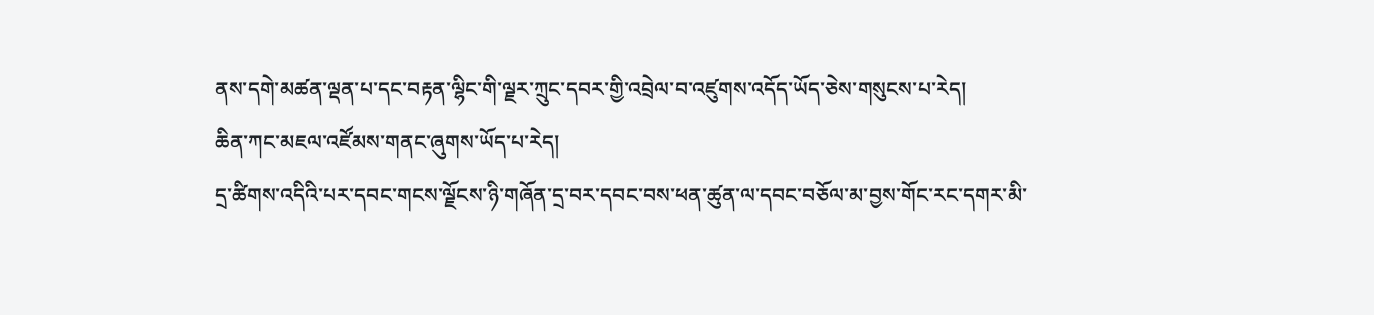ནས་དགེ་མཚན་ལྡན་པ་དང་བརྟན་ལྷིང་གི་ལྗར་ཀྲུང་དབར་གྱི་འབྲེལ་བ་འཛུགས་འདོད་ཡོད་ཅེས་གསུངས་པ་རེད།
ཆིན་ཀང་མཇལ་འཛོམས་གནང་ཞུགས་ཡོད་པ་རེད།
དྲ་ཚིགས་འདིའི་པར་དབང་གངས་ལྗོངས་ཉི་གཞོན་དྲ་བར་དབང་བས་ཕན་ཚུན་ལ་དབང་བཅོལ་མ་བྱས་གོང་རང་དགར་མི་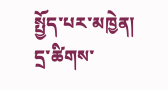སྤྱོད་པར་མཁྱེན།
དྲ་ཚིགས་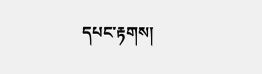དཔང་རྟགས།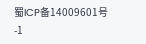蜀ICP备14009601号-1